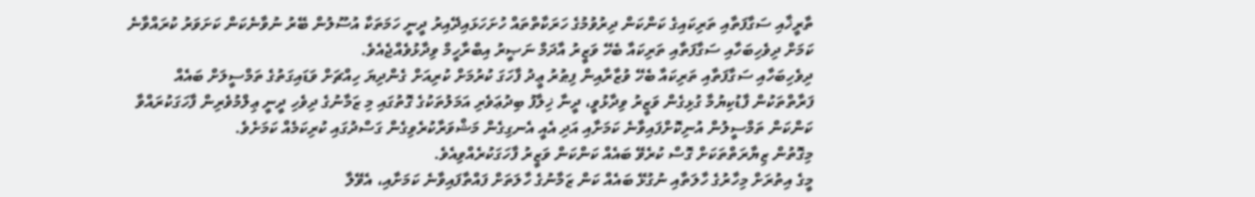ތާރީޚާއި ސަގާފަތާއި ތަރިކައިގެ ކަންކަން ދިރުވުމުގެ ހަރަކާތްތައް ހުށަހަޅައިދޭއިރު ދީނީ ހަމަތަކާ އުސޫލުން ބޭރު ނުވާނެކަން ކަށަވަރު ކުރައްވާނެ ކަމަށް ދިވެހިބަހާއި ސަގާފަތާއި ތަރިކައާ ބެހޭ ވަޒީރު އާދަމް ނަޞީރު އިބްރާހީމް ވިދާޅުވެއްޖެއެވެ.
ދިވެހިބަހާއި ސަގާފަތާއި ތަރިކައާ ބެހޭ ވުޒާރާއިން ފިޠުރު ޢީދު ފާހަގަ ކުރުމަށް ކުރިއަށް ގެންދިޔަ ހިއްޗަށް ވަޑައިގަތުގެ ތަމްސީލަށް ބައެއް ފަރާތްތަކުން ފާޑުކިޔުމާ ގުޅިގެން ވަޒީރު ވިދާޅުވީ، ދީނާ ޚިލާފު ބިދުޢަވެރި އަމަލުތަކުގެ ގޮތުގައި މި ޒަމާނުގެ ދިވެހި ދީނީ ޢިލްމުވެރިން ފާހަގަކުރައްވާ ކަންކަން ތަމްސީލުން އުނިކޮށްފައިވާނެ ކަމަށާއި އަދި އެއީ އެނގިގެން މަޝްވަރާކުރެވިގެން ގަސްދުގައި ކުރިކަމެއް ކަމަށެވެ.
މިގޮތުން ޒިޔާރަތްތަކަށް ގޮސް ކުރެވޭ ބައެއް ކަންކަން ވަޒީރު ފާހަގަކުރެއްވިއެވެ.
މީގެ އިތުރަށް މިހާރުގެ ހާލަތާއި ނުގުޅޭ ބައެއް ކަން ޒަމާނުގެ ހާލަތަށް ފައްތާފައިވާނެ ކަމަށާއި، އެވޭލާ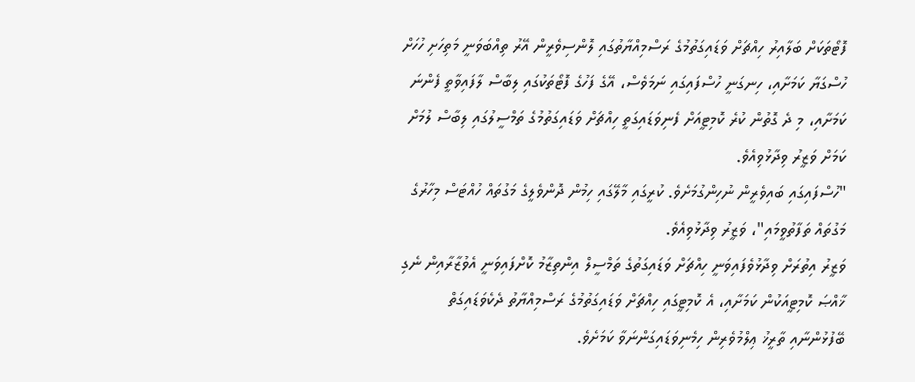ފޮޓޯތަކަށް ބަލާއިރު ހިއްޗަށް ވަޑައިގަތުމުގެ ރަސްމިއްޔާތުގައި ލޮންސިވެރީން އޭރު ތިއްބަވަނީ މަތިހަށި ހުހަށް ހުސްގަޔާ ކަމަށާއި، ހިނގަނީ ހުސްފައިގައި ނަމަވެސް، އޭގެ ފަހުގެ ފޮޓޯތަކުގައި ލިބާސް ލާފައިވާތީ ފެންނަ ކަމަށާއި، މި ދެ ގޮތުން ކުރެ ކޮމިޓީއަށް ފެނިވަޑައިގަތީ ހިއްޗަށް ވަޑައިގަތުމުގެ ތަމްސީލުގައި ލިބާސް ލުމަށް ކަމަށް ވަޒީރު ވިދާޅުވިއެވެ.
"ހުސްފައިގައި ބައިވެރީން ނުހިންގުމަށެވެ. ކުރީގައި މާލޭގައި ހިމުން ދޮންވެލީގެ މަގުތައް ހުއްޓަސް މިހާރުގެ މަގުތައް ތަފާތުވީމައި"، ވަޒީރު ވިދާޅުވިއެވެ.
ވަޒީރު އިތުރަށް ވިދާޅުވެފައިވަނީ ހިއްޗަށް ވަޑައިގަތުގެ ތަމްސީލް އިންތިޒާމު ކޮށްފައިވަނީ އެވުޒާރާއިން ނެގި ޚާއްޞަ ކޮމިޓީއަކުން ކަމަށާއި، އެ ކޮމިޓީގައި ހިއްޗަށް ވަޑައިގަތުމުގެ ރަސްމިއްޔާތު ދެކެވަޑައިގަތް ބޭފުޅުންނާއި ތާރީޚު ޢިލްމުވެރިން ހިމެނިވަޑައިގަންނަވާ ކަމަށެވެ.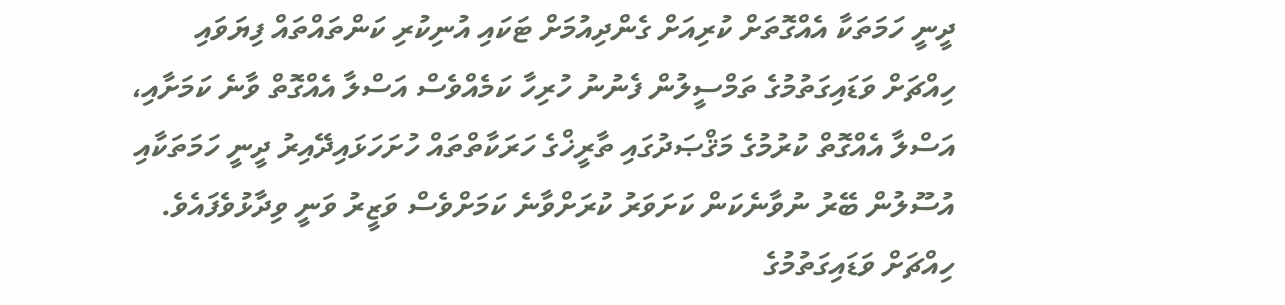ދީނީ ހަމަތަކާ އެއްގޮތަށް ކުރިއަށް ގެންދިއުމަށް ޓަކައި އުނިކުރި ކަންތައްތައް ފިޔަވައި ހިއްޗަށް ވަޑައިގަތުމުގެ ތަމްސީލުން ފެނުނު ހުރިހާ ކަމެއްވެސް އަސްލާ އެއްގޮތް ވާނެ ކަމަށާއި، އަސްލާ އެއްގޮތް ކުރުމުގެ މަޤްޞަދުގައި ތާރީޚްގެ ހަރަކާތްތައް ހުށަހަޅައިދޭއިރު ދީނީ ހަމަތަކާއި އުސޫލުން ބޭރު ނުވާނެކަން ކަށަވަރު ކުރަށްވާނެ ކަމަށްވެސް ވަޒީރު ވަނީ ވިދާޅުވެފައެވެ.
ހިއްޗަށް ވަޑައިގަތުމުގެ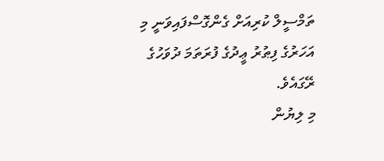ތަމްސީލް ކުރިއަށް ގެންގޮސްފައިވަނީ މި އަހަރުގެ ފިޠުރު ޢީދުގެ ފުރަތަމަ ދުވަހުގެ ރޭގައެވެ.
މި ލިޔުން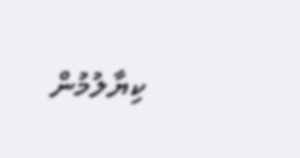ކިޔާލުމުން